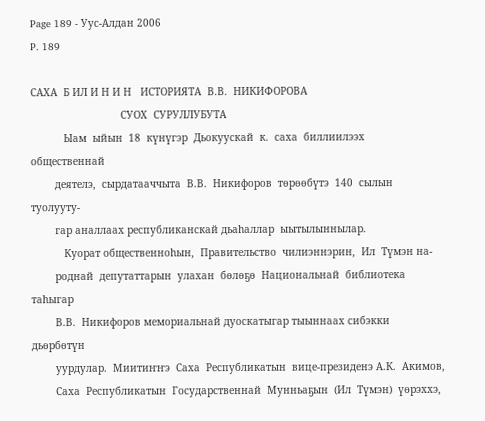Page 189 - Уус-Алдан 2006
P. 189

САХА  Б ИЛ И Н И Н   ИСТОРИЯТА  В.В.  НИКИФОРОВА
                              СУОХ  СУРУЛЛУБУТА
           Ыам  ыйын  18  күнүгэр  Дьокуускай  к.  саха  биллиилээх  общественнай
        деятелэ,  сырдатааччыта  В.В.  Никифоров  төрөөбүтэ  140  сылын  туолууту-
        гар аналлаах республиканскай дьаһаллар  ыытылыннылар.
           Куорат общественноһын,  Правительство  чилиэннэрин,  Ил  Түмэн на-
        роднай  депутаттарын  улахан  бөлөҕө  Национальнай  библиотека  таһыгар
        В.В.  Никифоров мемориальнай дуоскатыгар тыыннаах сибэкки дьөрбөтүн
        уурдулар.  Миитиҥҥэ  Саха  Республикатын  вице-президенэ А.К.  Акимов,
        Саха  Республикатын  Государственнай  Мунньаҕын  (Ил  Түмэн)  үөрэххэ,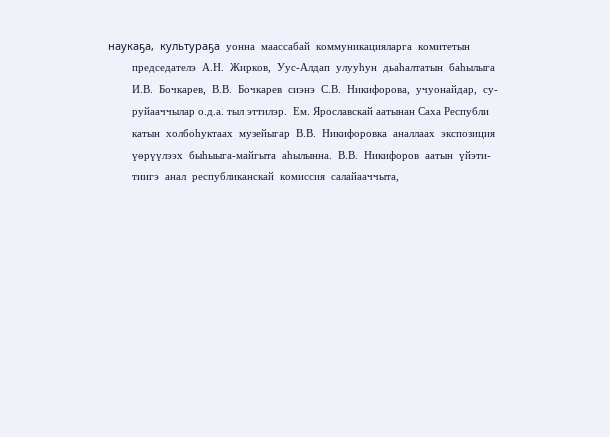наукаҕа,  культураҕа  уонна  маассабай  коммуникацияларга  комитетын
        председателэ  А.Н.  Жирков,  Уус-Алдап  улууһун  дьаһалтатын  баһылыга
        И.В.  Бочкарев,  В.В.  Бочкарев  сиэнэ  С.В.  Никифорова,  учуонайдар,  су-
        руйааччылар о.д.а. тыл эттилэр.  Ем. Ярославскай аатынан Саха Республи
        катын  холбоһуктаах  музейыгар  В.В.  Никифоровка  аналлаах  экспозиция
        үөрүүлээх  быһыыга-майгыта  аһылынна.  В.В.  Никифоров  аатын  үйэти-
        тиигэ  анал  республиканскай  комиссия  салайааччыта,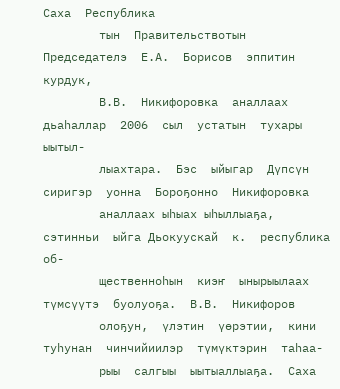Саха  Республика
        тын  Правительствотын  Председателэ  Е.А.  Борисов  эппитин  курдук,
        В.В.  Никифоровка  аналлаах дьаһаллар  2006  сыл  устатын  тухары  ыытыл-
        лыахтара.  Бэс  ыйыгар  Дүпсүн  сиригэр  уонна  Бороҕонно  Никифоровка
        аналлаах ыһыах ыһыллыаҕа, сэтинньи  ыйга Дьокуускай  к.  республика об-
        щественноһын  киэҥ  ынырыылаах  түмсүүтэ  буолуоҕа.  В.В.  Никифоров
        олоҕун,  үлэтин  үөрэтии,  кини  туһунан  чинчийиилэр  түмүктэрин  таһаа-
        рыы  салгыы  ыытыаллыаҕа.  Саха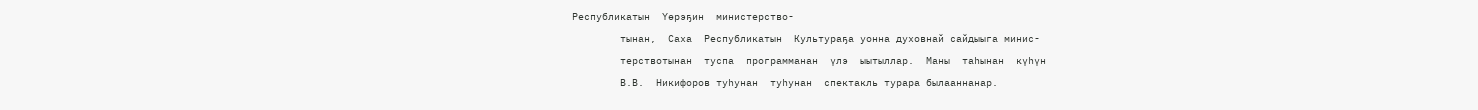Республикатын  Үөрэҕин  министерство-
        тынан,  Саха  Республикатын  Культураҕа уонна духовнай сайдыыга минис-
        терствотынан  туспа  программанан  үлэ  ыытыллар.  Маны  таһынан  күһүн
        В.В.  Никифоров туһунан  туһунан  спектакль турара былааннанар.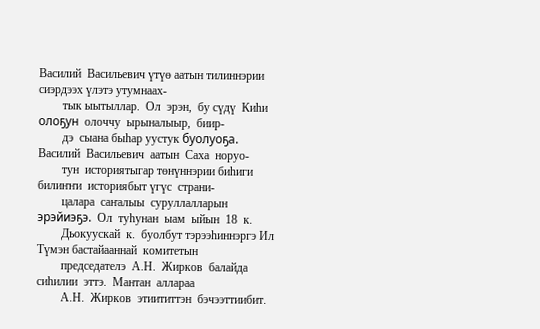Василий  Васильевич үтүө аатын тилиннэрии сиэрдээх үлэтэ утумнаах-
        тык ыытыллар.  Ол  эрэн,  бу сүдү  Киһи олоҕун  олоччу  ырыналыыр,  биир-
        дэ  сыана быһар уустук буолуоҕа.  Василий  Васильевич  аатын  Саха  норуо-
        тун  историятыгар төнүннэрии биһиги  билиҥҥи  историябыт үгүс  страни-
        цалара  саҥалыы  суруллалларын  эрэйиэҕэ.  Ол  туһунан  ыам  ыйын  18  к.
        Дьокуускай  к.  буолбут тэрээһиннэргэ Ил Түмэн бастайааннай  комитетын
        председателэ  А.Н.  Жирков  балайда  сиһилии  эттэ.  Мантан  аллараа
        А.Н.  Жирков  этиититтэн  бэчээттиибит.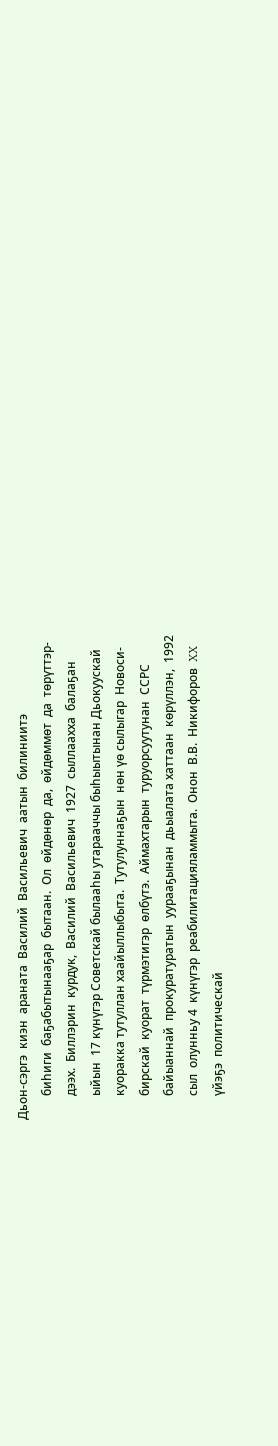Дьон-сэргэ  киэн  араната  Василий  Васильевич  аатын  билиниитэ
        биһиги  баҕабытынааҕар  бытаан.  Ол  өйдөнөр  да,  өйдөммөт  да  төрүттэр-
        дээх.  Биллэрин  курдук,  Василий  Васильевич  1927  сыллаахха  балаҕан
        ыйын  17 күнүгэр Советскай былааһы утарааччы быһыытынан Дьокуускай
        куоракка тутуллан хаайыллыбыта.  Тутулуннаҕын  нөн үө сылыгар  Новоси-
        бирскай  куорат  түрмэтигэр  өлбүтэ.  Аймахтарын  туруорсуутунан  ССРС
        байыаннай  прокуратуратын  уурааҕынан  дьыалата хаттаан  көрүллэн,  1992
        сыл  олунньу 4  күнүгэр  реабилитацияламмыта.  Онон  В.В.  Никифоров  XX
        үйэҕэ  политическай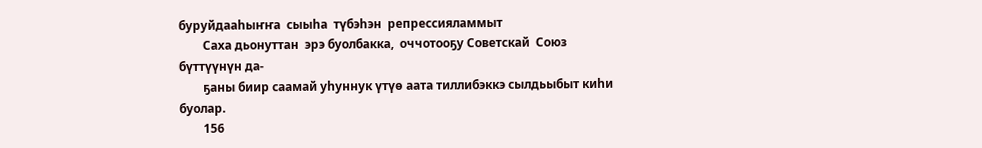буруйдааһыҥҥа  сыыһа  түбэһэн  репрессияламмыт
        Саха дьонуттан  эрэ буолбакка,  оччотооҕу Советскай  Союз бүттүүнүн да-
        ҕаны биир саамай уһуннук үтүө аата тиллибэккэ сылдьыбыт киһи буолар.
        156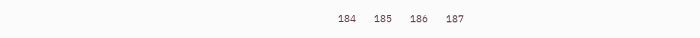184   185   186   187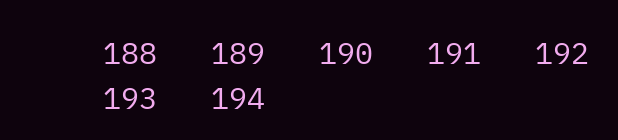188   189   190   191   192   193   194